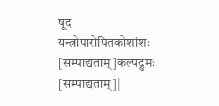षूद
यन्त्रोपारोपितकोशांशः
[सम्पाद्यताम्]कल्पद्रुमः
[सम्पाद्यताम्]|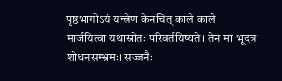पृष्ठभागोऽयं यन्त्रेण केनचित् काले काले मार्जयित्वा यथास्रोतः परिवर्तयिष्यते। तेन मा भूदत्र शोधनसम्भ्रमः। सज्जनैः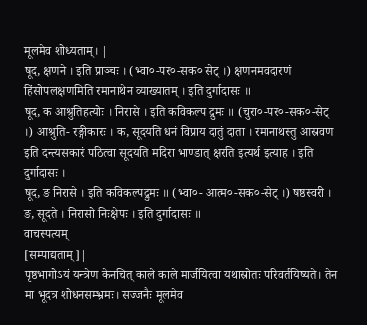मूलमेव शोध्यताम्। |
षूद, क्षणने । इति प्राञ्चः । (भ्वा०-पर०-सक० सेट् ।) क्षणनमवदारणं हिंसोपलक्षणमिति रमानाथेन व्याख्यातम् । इति दुर्गादासः ॥
षूद, क आश्रुतिहत्योः । निरासे । इति कविकल्प द्रुमः ॥ (चुरा०-पर०-सक०-सेट् ।) आश्रुति- रङ्गीकारः । क, सूदयति धनं विप्राय दातुं दाता । रमानाथस्तु आस्रवण इति दन्त्यसकारं पठित्वा सूदयति मदिरा भाण्डात् क्षरति इत्यर्थ इत्याह । इति दुर्गादासः ।
षूद, ङ निरासे । इति कविकल्पद्रुमः ॥ (भ्वा०- आत्म०-सक०-सेट् ।) षष्ठस्वरी । ङ, सूदते । निरासो निःक्षेपः । इति दुर्गादासः ॥
वाचस्पत्यम्
[सम्पाद्यताम्]|
पृष्ठभागोऽयं यन्त्रेण केनचित् काले काले मार्जयित्वा यथास्रोतः परिवर्तयिष्यते। तेन मा भूदत्र शोधनसम्भ्रमः। सज्जनैः मूलमेव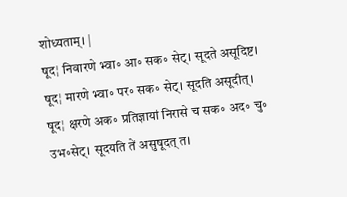शोध्यताम्। |
षूद¦ निवारणे भ्वा॰ आ॰ सक॰ सेट्। सूदते असूदिष्ट।
षूद¦ मारणे भ्वा॰ पर॰ सक॰ सेट्। सूदति असूदीत्।
षूद¦ क्षरणे अक॰ प्रतिज्ञायां निरासे च सक॰ अद॰ चु॰ उभ॰सेट्। सूदयति तें असुषूदत् त।